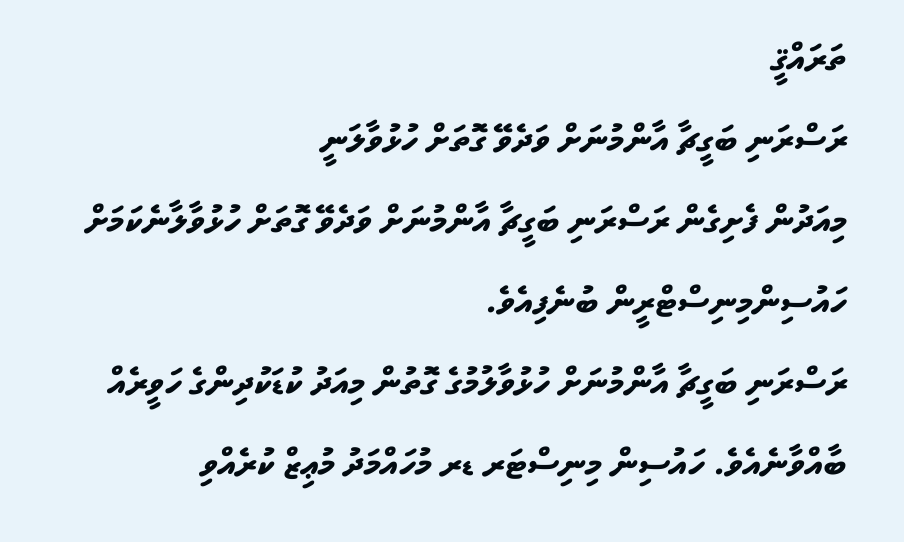ތަރައްޤީ
ރަސްރަނި ބަގީޗާ އާންމުނަށް ވަދެވޭ ގޮތަށް ހުޅުވާލަނީ
މިއަދުން ފެށިގެން ރަސްރަނި ބަގީޗާ އާންމުނަށް ވަދެވޭ ގޮތަށް ހުޅުވާލާނެކަމަށް ހައުސިންމިނިސްޓްރީން ބުނެފިއެވެ.
ރަސްރަނި ބަގީޗާ އާންމުނަށް ހުޅުވާލުމުގެ ގޮތުން މިއަދު ކުޑަކުދިންގެ ހަވީރެއް ބާއްވާނެއެވެ. ހައުސިން މިނިސްޓަރ ޑރ މުހައްމަދު މުޢިޒް ކުރެއްވި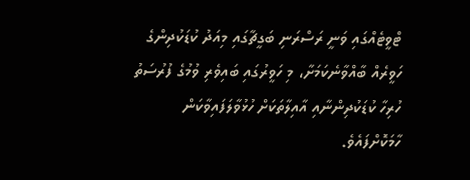ޓްވީޓެއްގައި ވަނީ ރަސްރަނި ބަގީޗާގައި މިއަދު ކުޑަކުދިންގެ ހަވީރެއް ބާއްވާނެކަމަށާ، މި ހަވީރުގައި ބައިވެރި ވުމުގެ ފުރުސަތު ހުރިހާ ކުޑަކުދިންނާއި އާއިލާތަކަށް ހުޅުވާލަފައިވާކަން ހާމަކޮށްފައެވެ.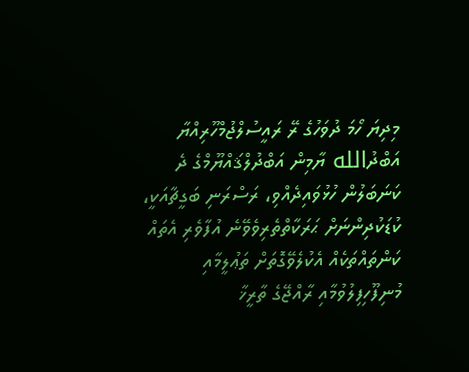މިދިޔަ ހޯމަ ދުވަހުގެ ރޭ ރައީސުލްޖުމްހޫރިއްޔާ އަބްދުالله ޔާމިން އަބްދުލްޤައްޔޫމްގެ ދެ ކަނަބަލުން ހުޅުވައިދެއްވި، ރަސްރަނި ބަގީޗާއަކީ، ކުޑަކުދިންނަށް ޙަރަކާތްތެރިވެވޭނެ އުފާވެރި އެތައް ކަންތައްތަކެއް އެކުލެވޭގޮތަށް ތަޢުލީމާއި މުނިފޫހިފިލުވުމާއި ރާއްޖޭގެ ތާރީޚާ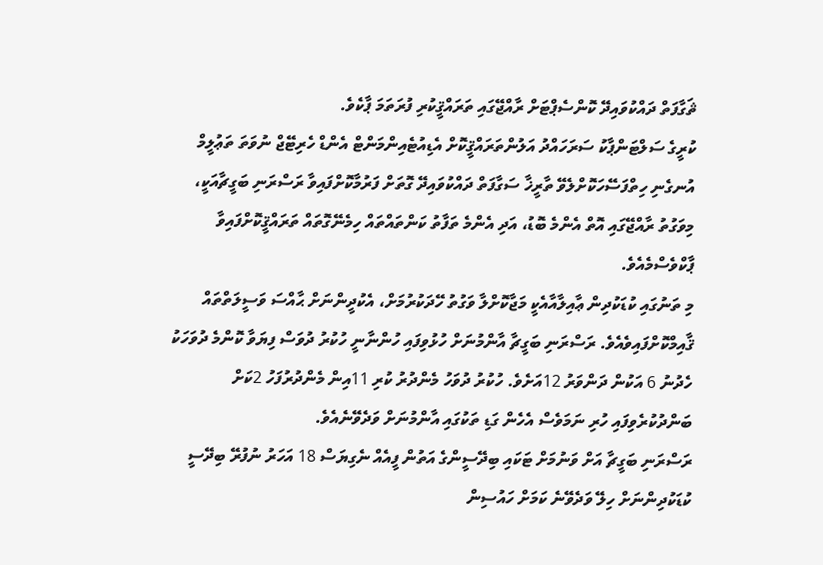ޘަގާފަތް ދައްކުވައިދޭ ކޮންސެޕްޓަށް ރާއްޖޭގައި ތަރައްޤީކުރި ފުރަތަމަ ޕާކެވެ.
ކުރީގެ ސަލްޓަންޕާކު ސަރަހައްދު އަލުންތަރައްޤީކޮށް އެޑިއުޓެއިންމަންޓް އެންޑް ހެރިޓޭޖް ނުވަތަ ތަޢުލީމް އުނގެނި ހިތްފަސޭހަކޮށްލެވޭ ތާރީޚާ ސަގާފަތް ދައްކުވައިދޭ ގޮތަށް ފަރުމާކޮށްފައިވާ ރަސްރަނި ބަގީޗާއަކީ، މިވަގުތު ރާއްޖޭގައި އޮތް އެންމެ ބޮޑު، އަދި އެންމެ ތަފާތު ކަންތައްތައް ހިމެނޭގޮތައް ތަރައްޤީކޮށްފައިވާ ޕާކްވެސްމެއެވެ.
މި ތަނުގައި ކުޑަކުދިން ޢާއިލާއާއެކީ މަޖާކޮށްލާ ވަގުތު ހޭދަކުރުމަށް، އެކުދީންނަށް ޙާއްސަ ވަސީލަތްތައް ޤާއިމްކޮށްފައިވެއެވެ. ރަސްރަނި ބަގީޗާ އާންމުނަށް ހުޅުވިފައި ހުންނާނީ ހުކުރު ދުވަސް ފިޔަވާ ކޮންމެ ދުވަހަކު ހެދުނު 6 އަކުން ދަންވަރު 12އަށެވެ. ހުކުރު ދުވަހު މެންދުރު ކުރި 11އިން މެންދުރުފަހު 2ކަށް ބަންދުކުރެވިފައި ހުރި ނަމަވެސް އެހެން ގަޑި ތަކުގައި އާންމުނަށް ވަދެވޭނެއެވެ.
ރަސްރަނި ބަގީޗާ އަށް ވަނުމަށް ޓަކައި ބިދޭސީންގެ އަތުން ފީއެއް ނެގިޔަސް 18 އަހަރު ނުފުރޭ ބިދޭސީ ކުޑަކުދިންނަށް ހިލޭ ވަދެވޭނެ ކަމަށް ހައުސިން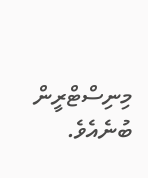މިނިސްޓްރީން ބުނެއެވެ.